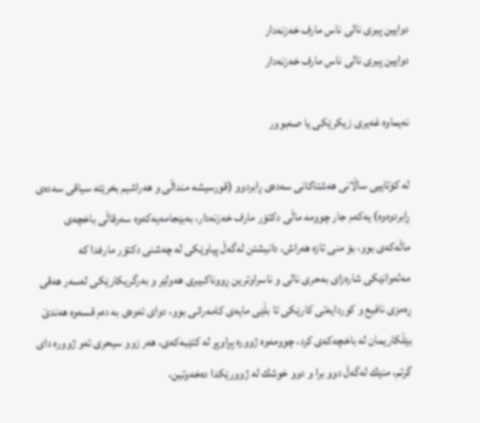دوایین پیرى نالى ناس مارف خه‌زنه‌دار
دوایین پیرى نالى ناس مارف خه‌زنه‌دار

نه‌یماوه‌ غه‌یرى زیكرێكى یا صه‌بوور

له‌ كۆتاییی ساڵانى هه‌شتاكانى سه‌ده‌ى ڕابردوو (قورسیشه‌ منداڵی و هه‌راشیم بخرێته‌ سیاقى سه‌ده‌ى ڕابردوه‌وه‌) یه‌كه‌م جار چوومه‌ ماڵى دكتۆر مارف خه‌زنه‌دار، به‌بێجامه‌یه‌كه‌وه‌ سه‌رقاڵى باخچه‌ى ماڵه‌كه‌ى بوو، بۆ منى تازه‌ هه‌راش، دانیشتن له‌گه‌ڵ پیاوێكى له‌ چه‌شنى دكتۆر مارفدا كه‌ مه‌له‌وانێكى شاره‌زاى به‌حرى نالى و ناسراوترین ڕووناكبیرى هه‌ولێر و به‌رگریكارێكى له‌سه‌ر هه‌قى ڕه‌مزى نافیع و كوردایه‌تى كارێكى تا بڵێى مایه‌ى كامه‌رانى بوو، دواى ئه‌وه‌ى به‌ ده‌م قسه‌وه‌ هه‌ندێ بێڵكاریمان له‌ باخچه‌كه‌ى كرد، چوومه‌وه‌ ژووره‌ پڕاوپڕ له‌ كتێبه‌كه‌ى، هه‌ر زوو سیحرى ئه‌و ژووره‌ دای گرتم، منێك له‌گه‌ڵ دوو برا و دوو خوشك له‌ ژوورێكدا ده‌خه‌وتین،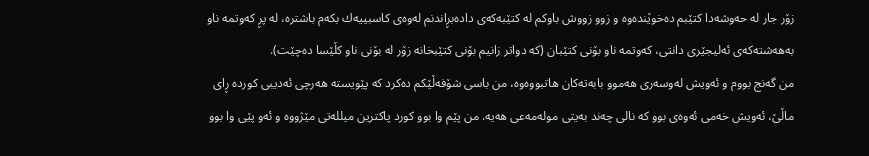زۆر جار له‌ حه‌وشه‌دا كتێبم ده‌خوێنده‌وه‌ و زوو زووش باوكم له‌ كتێبه‌كه‌ى داده‌بڕاندنم له‌وه‌ى كاسبییه‌ك بكه‌م باشتره‌، له‌ پڕ كه‌وتمه‌ ناو به‌هه‌شته‌كه‌ى ئه‌لیجێرى دانتى، كه‌وتمه‌ ناو بۆنى كتێبان (كه‌ دواتر زانیم بۆنى كتێبخانه‌ زۆر له‌ بۆنى ناو كڵێسا ده‌چێت).
من گه‌نج بووم و ئه‌ویش له‌وسه‌رى هه‌موو بابه‌ته‌كان هاتبووەوه‌، من باسى شۆفه‌ڵێكم ده‌كرد كه‌ پێویسته‌ هه‌رچى ئه‌دیبى كورده‌ ڕای ماڵێ، ئه‌ویش خه‌مى ئه‌وه‌ى بوو كه‌ نالى چه‌ند به‌یتى موله‌مه‌عى هه‌یه‌. من پێم وا بوو كورد پاكترین میلله‌تى مێژووه‌ و ئه‌و پێى وا بوو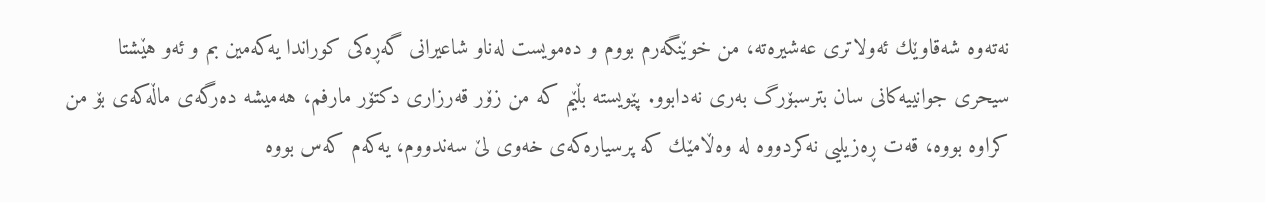نه‌ته‌وه‌ شه‌قاوێك ئه‌ولاترى عه‌شیره‌ته‌، من خوێنگه‌رم بووم و ده‌مویست له‌ناو شاعیرانى گه‌ڕه‌كى كوراندا یه‌كه‌مین بم و ئه‌و هێشتا سیحرى جوانییه‌كانى سان بترسبۆرگ به‌رى نه‌دابوو. پێویسته‌ بڵێم كه‌ من زۆر قه‌رزارى دكتۆر مارفم، هه‌میشه‌ ده‌رگەى ماڵه‌كه‌ى بۆ من كراوه‌ بووه‌، قه‌ت ڕه‌زیلیی نه‌كردووه‌ له‌ وه‌ڵامێك كه‌ پرسیاره‌كه‌ى خه‌وى لێ سه‌ندووم، یه‌كه‌م كه‌س بووه‌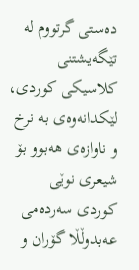ده‌ستى گرتووم له‌ تێگه‌یشتنى كلاسیكى كوردى، لێكدانه‌وه‌ى به‌ نرخ و ناوازه‌ى هه‌بوو بۆ شیعرى نوێى كوردى سه‌رده‌مى عه‌بدوڵڵا گۆران و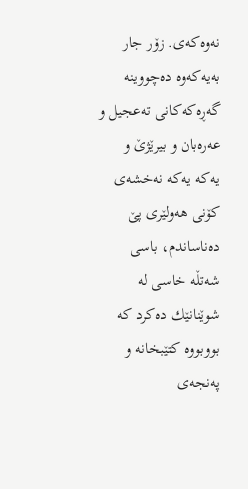نه‌وه‌كه‌ى. زۆر جار به‌یه‌كه‌وه‌ ده‌چووینه‌ گه‌ڕه‌كه‌كانى ته‌عجیل و عه‌ره‌بان و بیرێژێ و یه‌كه‌ یه‌كه‌ نه‌خشه‌ى كۆنى هه‌ولێرى پێ ده‌ناساندم، باسى شه‌تڵه‌ خاسى له‌ شوێنانێك ده‌كرد كه‌ بووبووه‌ كتێبخانه‌ و په‌نجه‌ى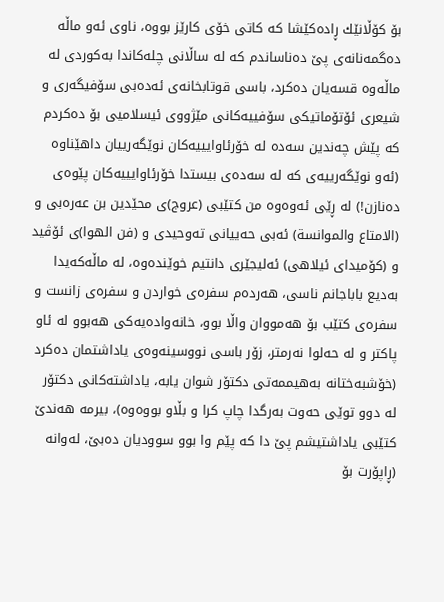بۆ كۆڵانێك ڕاده‌كێشا كه‌ كاتى خۆى كارێز بووه‌، ناوى ئه‌و ماڵه‌ ده‌گمه‌نانه‌ى پێ ده‌ناساندم كه‌ له‌ ساڵانى چله‌كاندا به‌كوردى له‌ ماڵه‌وه‌ قسه‌یان ده‌كرد، باسى قوتابخانه‌ى ئه‌ده‌بى سۆفیگه‌رى و شیعرى ئۆتۆماتیكى سۆفییه‌كانى مێژووى ئیسلامیی بۆ ده‌كردم كه‌ پێش چه‌ندین سه‌ده‌ له‌ خۆرئاوایییه‌كان نوێگه‌رییان داهێناوه‌ (ئه‌و نوێگه‌رییه‌ى كه‌ له‌ سه‌ده‌ى بیستدا خۆرئاوایییه‌كان پێوه‌ى ده‌نازن!) له‌ ڕێى ئه‌وه‌وه‌ من كتێبى (عروج)ى محێدین بن عه‌ره‌بى و (الامتاع والموانسة‌) ئه‌بى حه‌ییانى ته‌وحیدى و (فن الهوا)ى ئۆڤید و (كۆمیداى ئیلاهى) ئه‌لیجێرى دانتیم خوێنده‌وه‌، له‌ ماڵه‌كه‌یدا به‌دیع باباجانم ناسى، هه‌رده‌م سفره‌ى خواردن و سفره‌ى زانست و سفره‌ى كتێب بۆ هه‌مووان واڵا بوو، خانه‌واده‌یه‌كى هه‌بوو له‌ ئاو پاكتر و له‌ حه‌لوا نه‌رمتر، زۆر باسى نووسینه‌وه‌ى یاداشتمان ده‌كرد (خۆشبه‌ختانه‌ به‌هیممه‌تى دكتۆر شوان یابه‌، یاداشته‌كانى دكتۆر له‌ دوو توێى حه‌وت به‌رگدا چاپ کرا و بڵاو بووەوە)، بیرمه‌ هه‌ندێ كتێبى یاداشتیشم پێ دا كه‌ پێم وا بوو سوودیان ده‌بێ، له‌وانه‌ (ڕاپۆرت بۆ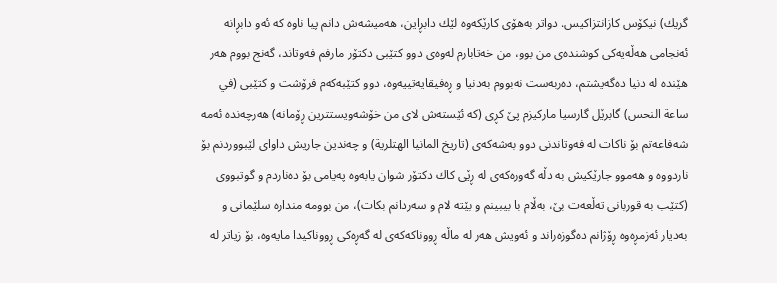گریك) نیكۆس كازانتزاكیس. دواتر به‌هۆى كارێكه‌وه‌ لێك دابڕاین، هه‌میشه‌ش دانم پیا ناوه‌ كه‌ ئه‌و دابڕانه‌ ئه‌نجامى هه‌ڵه‌یه‌كى كوشنده‌ى من بوو، من خه‌تابارم له‌وه‌ى دوو كتێبى دكتۆر مارفم فه‌وتاند، گه‌نج بووم هه‌ر هێنده‌ له‌ دنیا ده‌گه‌یشتم، ده‌ربه‌ست نه‌بووم به‌دنیا و ڕەفیقایه‌تییه‌وه‌، دوو كتێبه‌كه‌م فرۆشت و كتێبى (في ساعة‌ النحس) گابرێل گارسیا ماركیزم پێ كڕى (كه‌ ئێستەش لاى من خۆشه‌ویستترین ڕۆمانه‌) هه‌رچه‌نده‌ ئه‌مه‌ شه‌فاعه‌تم بۆ ناكات له‌ فه‌وتاندنى دوو به‌شه‌كه‌ى (تاریخ المانیا الهتلریة) و چه‌ندین جاریش داواى لێبووردنم بۆ ناردووه‌ و هه‌موو جارێكیش به‌ دڵه‌ گه‌وره‌كه‌ى له‌ ڕێى كاك دكتۆر شوان یابه‌وه‌ په‌یامى بۆ دەناردم و گوتبووى (كتێب به‌ قوربانى ته‌ڵعه‌ت بێ، به‌ڵام با بیبینم و بێته‌ لام و سه‌ردانم بكات)، من بوومه‌ منداره‌ سلێمانى و به‌دیار ئه‌زمڕه‌وه‌ ڕۆژانم ده‌گوزه‌راند و ئه‌ویش هه‌ر له‌ ماڵه‌ ڕووناكه‌كه‌ى له‌ گه‌ڕه‌كى ڕووناكیدا مایه‌وه‌، بۆ زیاتر له‌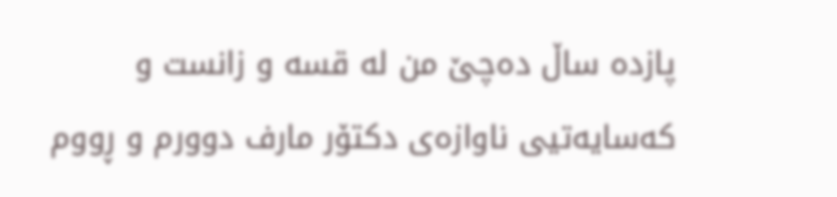پازدە ساڵ ده‌چێ من له‌ قسه‌ و زانست و كه‌سایه‌تیی ناوازه‌ى دكتۆر مارف دوورم و ڕووم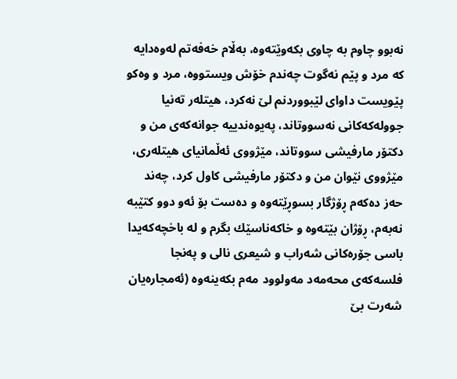نه‌بوو چاوم به‌ چاوى بكه‌وێته‌وه‌، به‌ڵام خه‌فه‌تم له‌وه‌دایه‌ كه‌ مرد و پێم نه‌گوت چه‌ندم خۆش ویستووه‌، مرد و وه‌كو پێویست داواى لێبووردنم لێ نه‌كرد، هیتله‌ر ته‌نیا جووله‌كه‌كانى نه‌سووتاند، په‌یوه‌ندییه‌ جوانه‌كه‌ى من و دكتۆر مارفیشى سووتاند، مێژووى ئه‌ڵمانیاى هیتله‌رى، مێژووى نێوان من و دكتۆر مارفیشى كاول كرد، چه‌ند حه‌ز ده‌كه‌م ڕۆژگار بسوڕێته‌وه‌ و ده‌ست بۆ ئه‌و دوو كتێبه‌ نه‌به‌م، ڕۆژان بێته‌وه‌ و خاكه‌ناسێك بگرم و له‌ باخچه‌كه‌یدا باسى جۆره‌كانى شه‌راب و شیعرى نالى و په‌نجا فلسه‌كه‌ى محه‌مه‌د مه‌ولوود مه‌م بكه‌ینه‌وه‌ (ئه‌مجاره‌یان شه‌رت بێ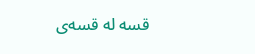قسه‌ له‌ قسه‌ی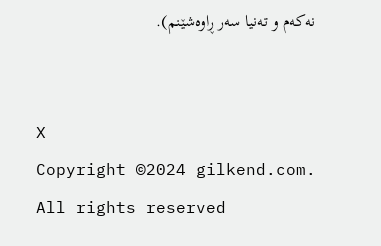نه‌كه‌م و ته‌نیا سه‌ر ڕاوه‌شێنم).


X
Copyright ©2024 gilkend.com. All rights reserved